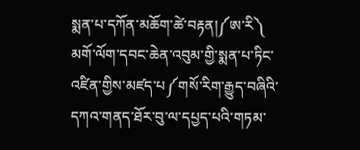སྨན་པ་དཀོན་མཆོག་ཚེ་བརྟན།༼ཨ་རི༽
མགོ་ལོག་དབང་ཆེན་འབུམ་གྱི་སྨན་པ་ཏིང་འཛིན་གྱིས་མཛད་པ༼གསོ་རིག་རྒྱུད་བཞིའི་དཀའ་གནད་ཐོར་བུ་ལ་དཔྱད་པའི་གཏམ་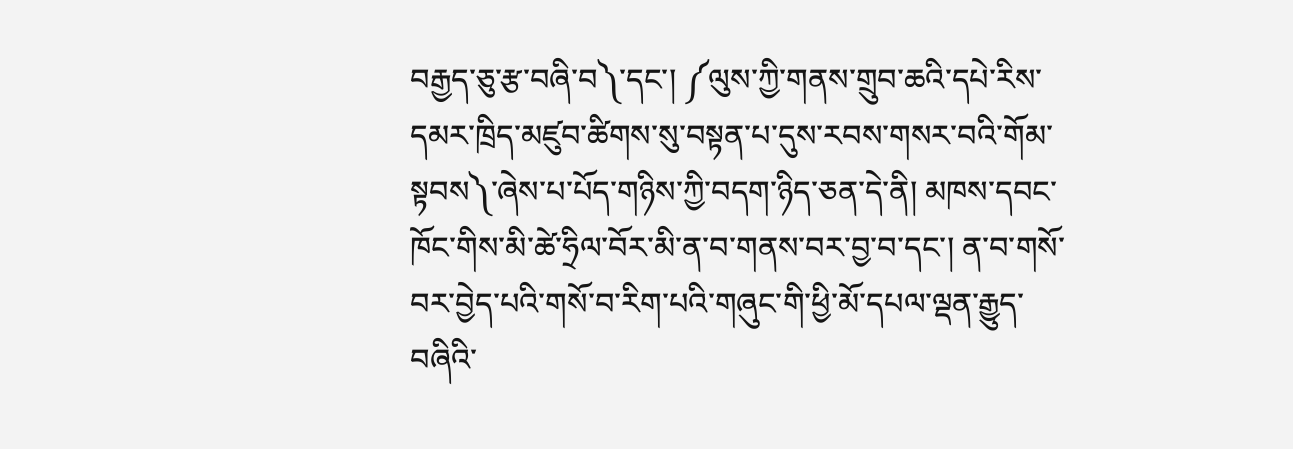བརྒྱད་ཅུ་རྩ་བཞི་བ༽་དང་། ༼ལུས་ཀྱི་གནས་གྲུབ་ཆའི་དཔེ་རིས་དམར་ཁྲིད་མཛུབ་ཚིགས་སུ་བསྟན་པ་དུས་རབས་གསར་བའི་གོམ་སྟབས༽་ཞེས་པ་པོད་གཉིས་ཀྱི་བདག་ཉིད་ཅན་དེ་ནི། མཁས་དབང་ཁོང་གིས་མི་ཚེ་ཧྲིལ་བོར་མི་ན་བ་གནས་བར་བྱ་བ་དང་། ན་བ་གསོ་བར་བྱེད་པའི་གསོ་བ་རིག་པའི་གཞུང་གི་ཕྱི་མོ་དཔལ་ལྡན་རྒྱུད་བཞིའི་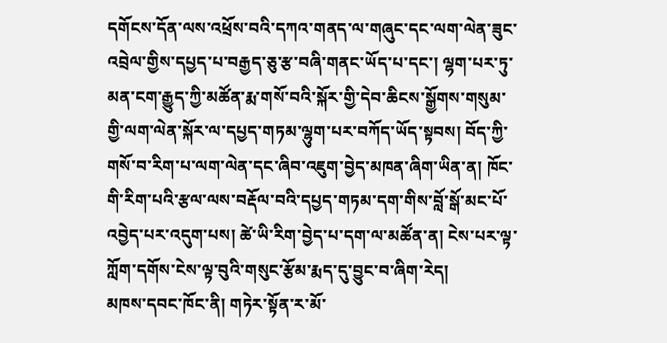དགོངས་དོན་ལས་འཕྲོས་བའི་དཀའ་གནད་ལ་གཞུང་དང་ལག་ལེན་ཟུང་འབྲེལ་གྱིས་དཔྱད་པ་བརྒྱད་ཅུ་རྩ་བཞི་གནང་ཡོད་པ་དང་། ལྷག་པར་ཏུ་མན་ངག་རྒྱུད་ཀྱི་མཚོན་རྨ་གསོ་བའི་སྐོར་གྱི་དེབ་ཆིངས་སྒྱོགས་གསུམ་གྱི་ལག་ལེན་སྐོར་ལ་དཔྱད་གཏམ་ལྷུག་པར་བཀོད་ཡོད་སྟབས། བོད་ཀྱི་གསོ་བ་རིག་པ་ལག་ལེན་དང་ཞིབ་འཇུག་བྱེད་མཁན་ཞིག་ཡིན་ན། ཁོང་གི་རིག་པའི་རྩལ་ལས་བརྡོལ་བའི་དཔྱད་གཏམ་དག་གིས་བློ་སྒོ་མང་པོ་འབྱེད་པར་འདུག་པས། ཚེ་ཡི་རིག་བྱེད་པ་དག་ལ་མཚོན་ན། ངེས་པར་ལྟ་ཀློག་དགོས་ངེས་ལྟ་བུའི་གསུང་རྩོམ་རྨད་དུ་བྱུང་བ་ཞིག་རེད།
མཁས་དབང་ཁོང་ནི། གཏེར་སྟོན་ར་མོ་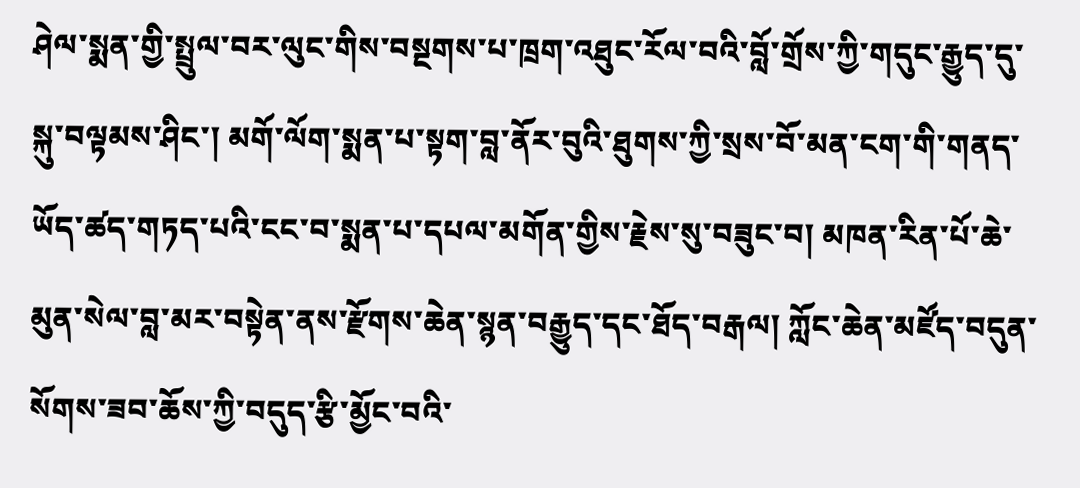ཤེལ་སྨན་གྱི་སྤྲུལ་བར་ལུང་གིས་བསྔགས་པ་ཁྲག་འཐུང་རོལ་བའི་བློ་གྲོས་ཀྱི་གདུང་རྒྱུད་དུ་སྐུ་བལྟམས་ཤིང་། མགོ་ལོག་སྨན་པ་སྟག་བླ་ནོར་བུའི་ཐུགས་ཀྱི་སྲས་བོ་མན་ངག་གི་གནད་ཡོད་ཚད་གཏད་པའི་ངང་བ་སྨན་པ་དཔལ་མགོན་གྱིས་རྗེས་སུ་བཟུང་བ། མཁན་རིན་པོ་ཆེ་མུན་སེལ་བླ་མར་བསྟེན་ནས་རྫོགས་ཆེན་སྙན་བརྒྱུད་དང་ཐོད་བརྒལ། ཀློང་ཆེན་མཛོད་བདུན་སོགས་ཟབ་ཆོས་ཀྱི་བདུད་རྩི་མྱོང་བའི་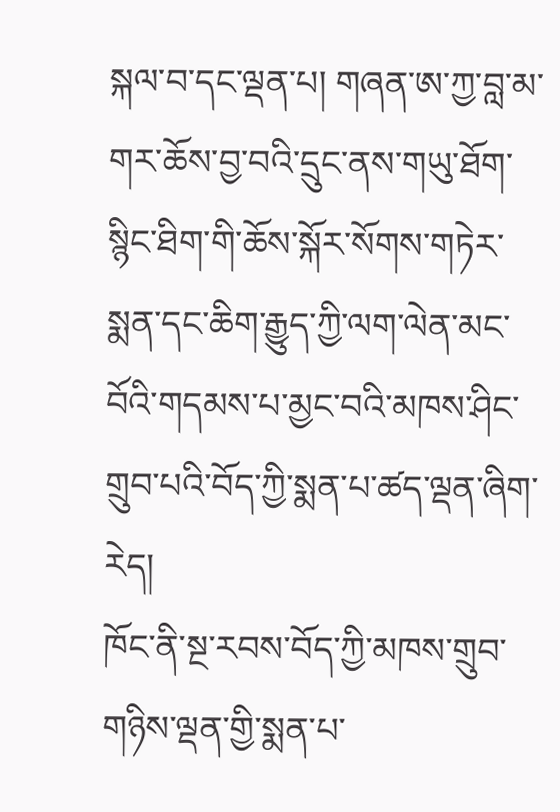སྐལ་བ་དང་ལྡན་པ། གཞན་ཨ་ཀྱ་བླ་མ་གར་ཆོས་བྱ་བའི་དྲུང་ནས་གཡུ་ཐོག་སྙིང་ཐིག་གི་ཆོས་སྐོར་སོགས་གཏེར་སྨན་དང་ཆིག་རྒྱུད་ཀྱི་ལག་ལེན་མང་བོའི་གདམས་པ་མྱང་བའི་མཁས་ཤིང་གྲུབ་པའི་བོད་ཀྱི་སྨན་པ་ཚད་ལྡན་ཞིག་རེད།
ཁོང་ནི་སྔ་རབས་བོད་ཀྱི་མཁས་གྲུབ་གཉིས་ལྡན་གྱི་སྨན་པ་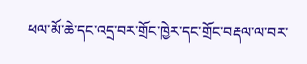ཕལ་མོ་ཆེ་དང་འདྲ་བར་གྲོང་ཁྱེར་དང་གྲོང་བརྡལ་ལ་བར་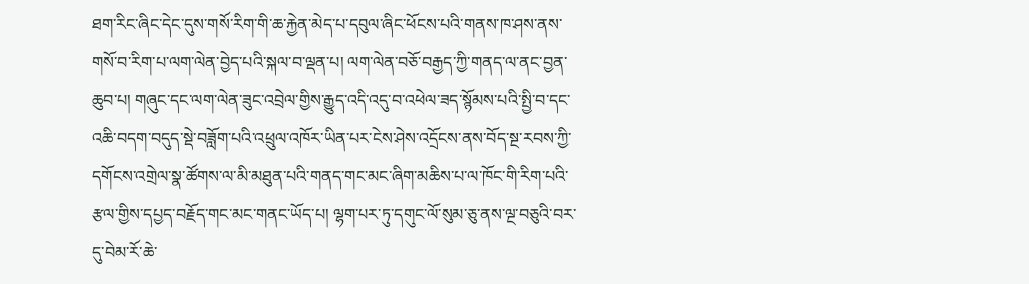ཐག་རིང་ཞིང་དེང་དུས་གསོ་རིག་གི་ཆ་རྐྱེན་མེད་པ་དབུལ་ཞིང་ཕོངས་པའི་གནས་ཁ་ཤས་ནས་གསོ་བ་རིག་པ་ལག་ལེན་བྱེད་པའི་སྐལ་བ་ལྡན་པ། ལག་ལེན་བཅོ་བརྒྱད་ཀྱི་གནད་ལ་ནང་བྱན་ཆུབ་པ། གཞུང་དང་ལག་ལེན་ཟུང་འབྲེལ་གྱིས་རྒྱུད་འདི་འདུ་བ་འཕེལ་ཟད་སྙོམས་པའི་སྤྱི་བ་དང་འཆི་བདག་བདུད་སྡེ་བཟློག་པའི་འཕྲུལ་འཁོར་ཡིན་པར་ངེས་ཤེས་འདྲོངས་ནས་བོད་སྔ་རབས་ཀྱི་དགོངས་འགྲེལ་སྣ་ཚོགས་ལ་མི་མཐུན་པའི་གནད་གང་མང་ཞིག་མཆིས་པ་ལ་ཁོང་གི་རིག་པའི་རྩལ་གྱིས་དཔྱད་བརྗོད་གང་མང་གནང་ཡོད་པ། ལྷག་པར་ཏུ་དགུང་ལོ་སུམ་ཅུ་ནས་ལྔ་བཅུའི་བར་དུ་བེམ་རོ་ཆེ་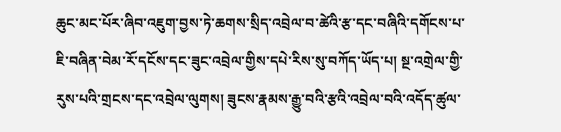ཆུང་མང་པོར་ཞིབ་འཇུག་བྱས་ཏེ་ཆགས་སྲིད་འབྲེལ་བ་ཚེའི་རྩ་དང་བཞིའི་དགོངས་པ་ཇི་བཞིན་བེམ་རོ་དངོས་དང་ཟུང་འབྲེལ་གྱིས་དཔེ་རིས་སུ་བཀོད་ཡོད་པ། སྔ་འགྲེལ་གྱི་རུས་པའི་གྲངས་དང་འབྲེལ་ལུགས། ཟུངས་རྣམས་རྒྱུ་བའི་རྩའི་འབྲེལ་བའི་འདོད་ཚུལ་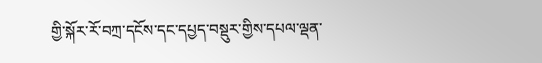གྱི་སྐོར་རོ་བཀྲ་དངོས་དང་དཔྱད་བསྡུར་གྱིས་དཔལ་ལྡན་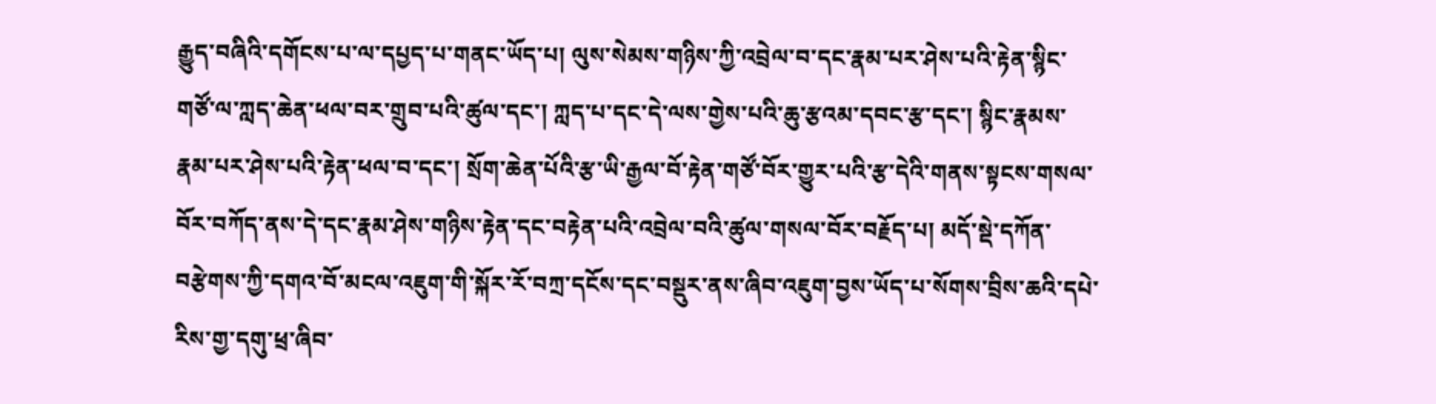རྒྱུད་བཞིའི་དགོངས་པ་ལ་དཔྱད་པ་གནང་ཡོད་པ། ལུས་སེམས་གཉིས་ཀྱི་འབྲེལ་བ་དང་རྣམ་པར་ཤེས་པའི་རྟེན་སྙིང་གཙོ་ལ་ཀླད་ཆེན་ཕལ་བར་གྲུབ་པའི་ཚུལ་དང་། ཀླད་པ་དང་དེ་ལས་གྱེས་པའི་ཆུ་རྩའམ་དབང་རྩ་དང་། སྙིང་རྣམས་རྣམ་པར་ཤེས་པའི་རྟེན་ཕལ་བ་དང་། སྲོག་ཆེན་པོའི་རྩ་ཡི་རྒྱལ་བོ་རྟེན་གཙོ་བོར་གྱུར་པའི་རྩ་དེའི་གནས་སྟངས་གསལ་བོར་བཀོད་ནས་དེ་དང་རྣམ་ཤེས་གཉིས་རྟེན་དང་བརྟེན་པའི་འབྲེལ་བའི་ཚུལ་གསལ་བོར་བརྗོད་པ། མདོ་སྡེ་དཀོན་བརྩེགས་ཀྱི་དགའ་བོ་མངལ་འཇུག་གི་སྐོར་རོ་བཀྲ་དངོས་དང་བསྡུར་ནས་ཞིབ་འཇུག་བྱས་ཡོད་པ་སོགས་བྲིས་ཆའི་དཔེ་རིས་གྱ་དགུ་ཕྲ་ཞིབ་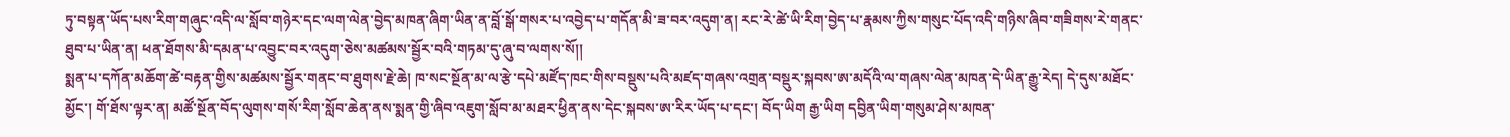ཏུ་བསྟན་ཡོད་པས་རིག་གཞུང་འདི་ལ་སློབ་གཉེར་དང་ལག་ལེན་བྱེད་མཁན་ཞིག་ཡིན་ན་བློ་སྒོ་གསར་པ་འབྱེད་པ་གདོན་མི་ཟ་བར་འདུག་ན། རང་རེ་ཚེ་ཡི་རིག་བྱེད་པ་རྣམས་ཀྱིས་གསུང་པོད་འདི་གཉིས་ཞིབ་གཟིགས་རེ་གནང་ཐུབ་པ་ཡིན་ན། ཕན་ཐོགས་མི་དམན་པ་འབྱུང་བར་འདུག་ཅེས་མཚམས་སྦྱོར་བའི་གཏམ་དུ་ཞུ་བ་ལགས་སོ།།
སྨན་པ་དཀོན་མཆོག་ཚེ་བརྟན་གྱིས་མཚམས་སྦྱོར་གནང་བ་ཐུགས་རྗེ་ཆེ། ཁ་སང་སྔོན་མ་ལ་རྩེ་དཔེ་མཛོད་ཁང་གིས་བསྡུས་པའི་མཛད་གཞས་འགྲན་བསྡུར་སྐབས་ཨ་མདོའི་ལ་གཞས་ལེན་མཁན་དེ་ཡིན་རྒྱུ་རེད། དེ་དུས་མཐོང་མྱོང་། གོ་ཐོས་ལྟར་ན། མཚོ་སྔོན་བོད་ལུགས་གསོ་རིག་སློབ་ཆེན་ནས་སྨན་གྱི་ཞིབ་འཇུག་སློབ་མ་མཐར་ཕྱིན་ནས་དེང་སྐབས་ཨ་རིར་ཡོད་པ་དང་། བོད་ཡིག རྒྱ་ཡིག དབྱིན་ཡིག་གསུམ་ཤེས་མཁན་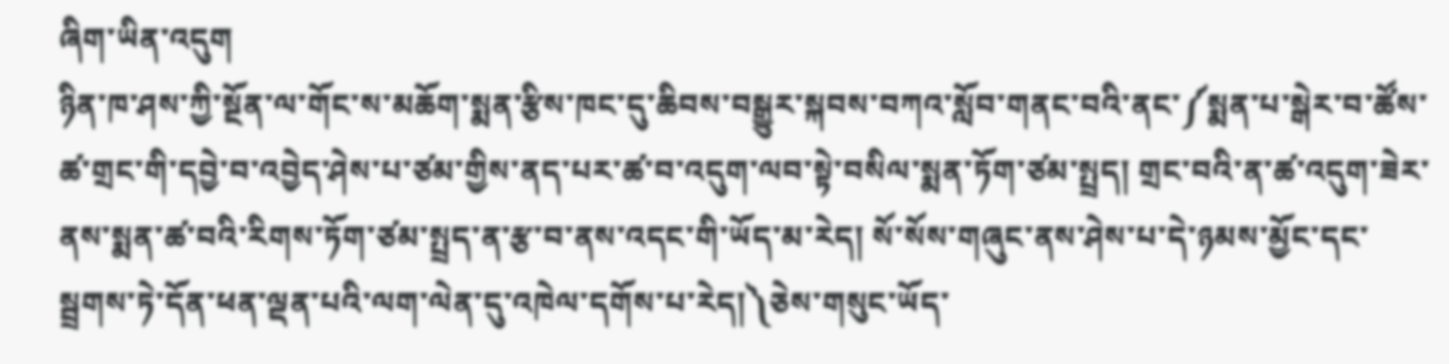ཞིག་ཡིན་འདུག
ཉིན་ཁ་ཤས་ཀྱི་སྔོན་ལ་གོང་ས་མཆོག་སྨན་རྩིས་ཁང་དུ་ཆིབས་བསྒྱུར་སྐབས་བཀའ་སློབ་གནང་བའི་ནང་༼སྨན་པ་སྒེར་བ་ཚོས་ཚ་གྲང་གི་དབྱེ་བ་འབྱེད་ཤེས་པ་ཙམ་གྱིས་ནད་པར་ཚ་བ་འདུག་ལབ་སྟེ་བསིལ་སྨན་ཏོག་ཙམ་སྤྲད། གྲང་བའི་ན་ཚ་འདུག་ཟེར་ནས་སྨན་ཚ་བའི་རིགས་ཏོག་ཙམ་སྤྲད་ན་རྩ་བ་ནས་འདང་གི་ཡོད་མ་རེད། སོ་སོས་གཞུང་ནས་ཤེས་པ་དེ་ཉམས་མྱོང་དང་སྦྲགས་ཏེ་དོན་ཕན་ལྡན་པའི་ལག་ལེན་དུ་འཁེལ་དགོས་པ་རེད།༽ཅེས་གསུང་ཡོད་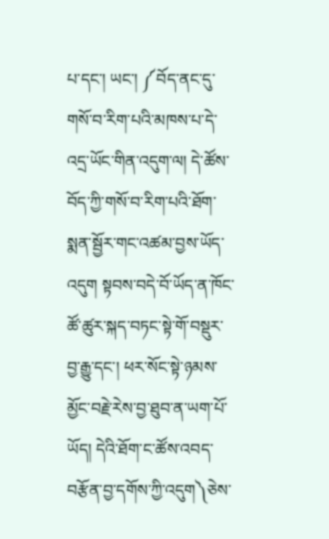པ་དང་། ཡང་། ༼བོད་ནང་དུ་གསོ་བ་རིག་པའི་མཁས་པ་དེ་འདྲ་ཡོང་གིན་འདུག་ལ། དེ་ཚོས་བོད་ཀྱི་གསོ་བ་རིག་པའི་ཐོག་སྨན་སྦྱོར་གང་འཚམ་བྱས་ཡོད་འདུག སྟབས་བདེ་བོ་ཡོད་ན་ཁོང་ཚོ་ཚུར་སྐད་བཏང་སྟེ་གོ་བསྡུར་བྱ་རྒྱུ་དང་། ཕར་སོང་སྟེ་ཉམས་མྱོང་བརྗེ་རེས་བྱ་ཐུབ་ན་ཡག་པོ་ཡོད། དེའི་ཐོག་ང་ཚོས་འབད་བརྩོན་བྱ་དགོས་ཀྱི་འདུག༽ཅེས་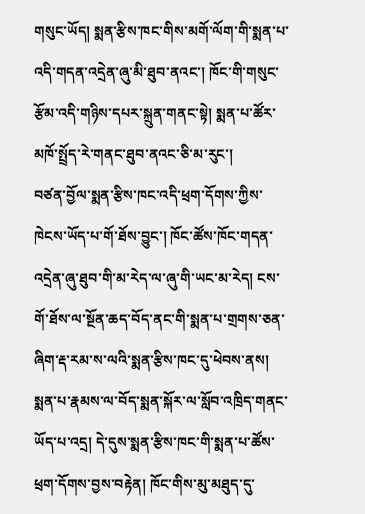གསུང་ཡོད། སྨན་རྩིས་ཁང་གིས་མགོ་ལོག་གི་སྨན་པ་འདི་གདན་འདྲེན་ཞུ་མི་ཐུབ་ནའང་། ཁོང་གི་གསུང་རྩོམ་འདི་གཉིས་དཔར་སྐྲུན་གནང་སྟེ། སྨན་པ་ཚོར་མཁོ་སྤྲོད་རེ་གནང་ཐུབ་ནའང་ཅི་མ་རུང་།
བཙན་བྱོལ་སྨན་རྩིས་ཁང་འདི་ཕྲག་དོགས་ཀྱིས་ཁེངས་ཡོད་པ་གོ་ཐོས་བྱུང་། ཁོང་ཚོས་ཁོང་གདན་འདྲེན་ཞུ་ཐུབ་གི་མ་རེད་ལ་ཞུ་གི་ཡང་མ་རེད། ངས་གོ་ཐོས་ལ་སྔོན་ཆད་བོད་ནང་གི་སྨན་པ་གྲགས་ཅན་ཞིག་རྡ་རམ་ས་ལའི་སྨན་རྩིས་ཁང་དུ་ཕེབས་ནས། སྨན་པ་རྣམས་ལ་བོད་སྨན་སྐོར་ལ་སློབ་འཁྲིད་གནང་ཡོད་པ་འདྲ། དེ་དུས་སྨན་རྩིས་ཁང་གི་སྨན་པ་ཚོས་ཕྲག་དོགས་བྱས་བརྟེན། ཁོང་གིས་མུ་མཐུད་དུ་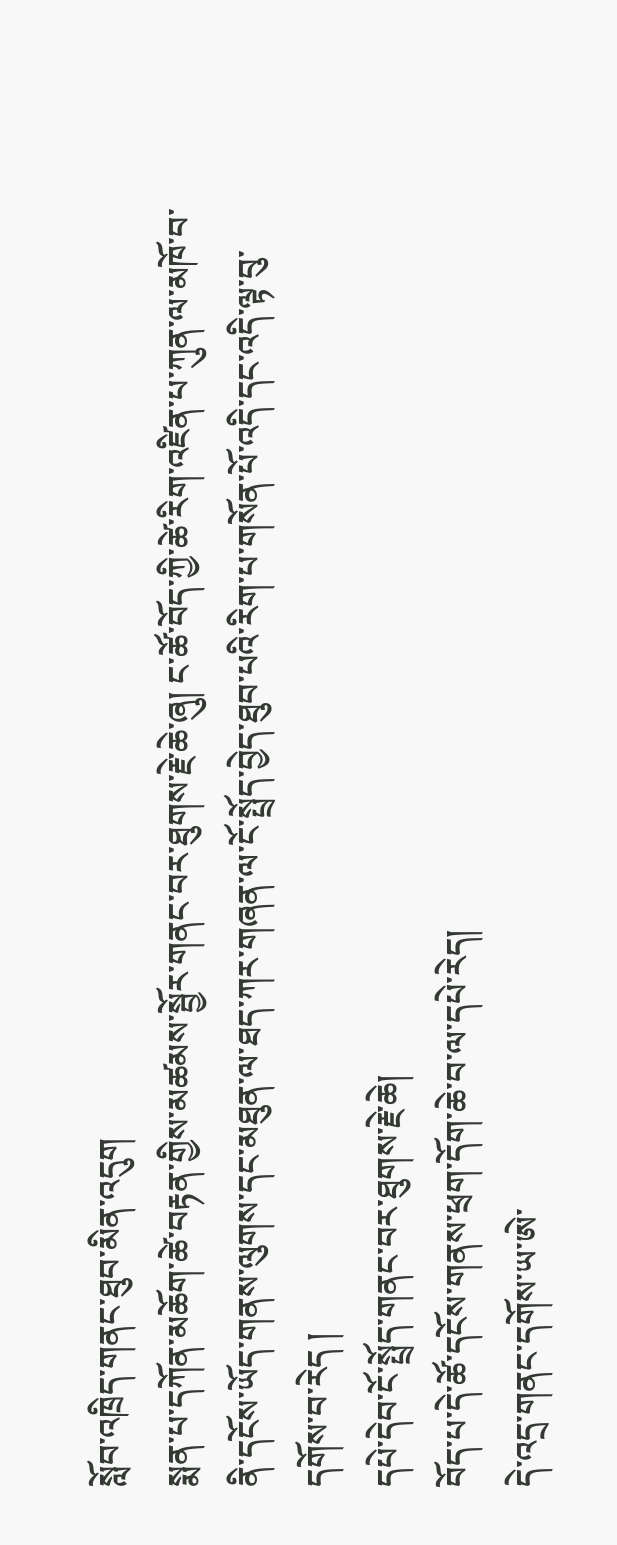སློབ་འཁྲིད་གནང་ཐུབ་མིན་འདུག
སྨན་པ་དཀོན་མཆོག་ཚེ་བརྟན་གྱིས་མཚམས་སྦྱོར་གནང་བར་ཐུགས་རྗེ་ཆེ་ཞུ། ང་ཚོ་བོད་ཀྱི་ཚེ་རིག་འཛིན་པ་ཀུན་ལ་མཁོ་བ་ནི་དངོས་ཡོད་གནས་ལུགས་དང་མཐུན་ལ་ཐད་ཀར་གཞན་ལ་ངོ་སྤྲོད་བྱེད་ཐུབ་པའི་རིག་པ་གསོན་པོ་འདི་དང་འདི་ལྟ་བུ་དགོས་བ་རེད །
དཔེ་དེབ་ངོ་སྤྲོད་གནང་བར་ཐུགས་རྗེ་ཆེ།
བོད་པ་དེ་ཚོ་དངོས་གནས་ཕྲག་དོག་ཆེ་བ་ལ་དཔེ་རེད།
དེ་འདྲ་གནང་དགོས་ཡ་ཨེ་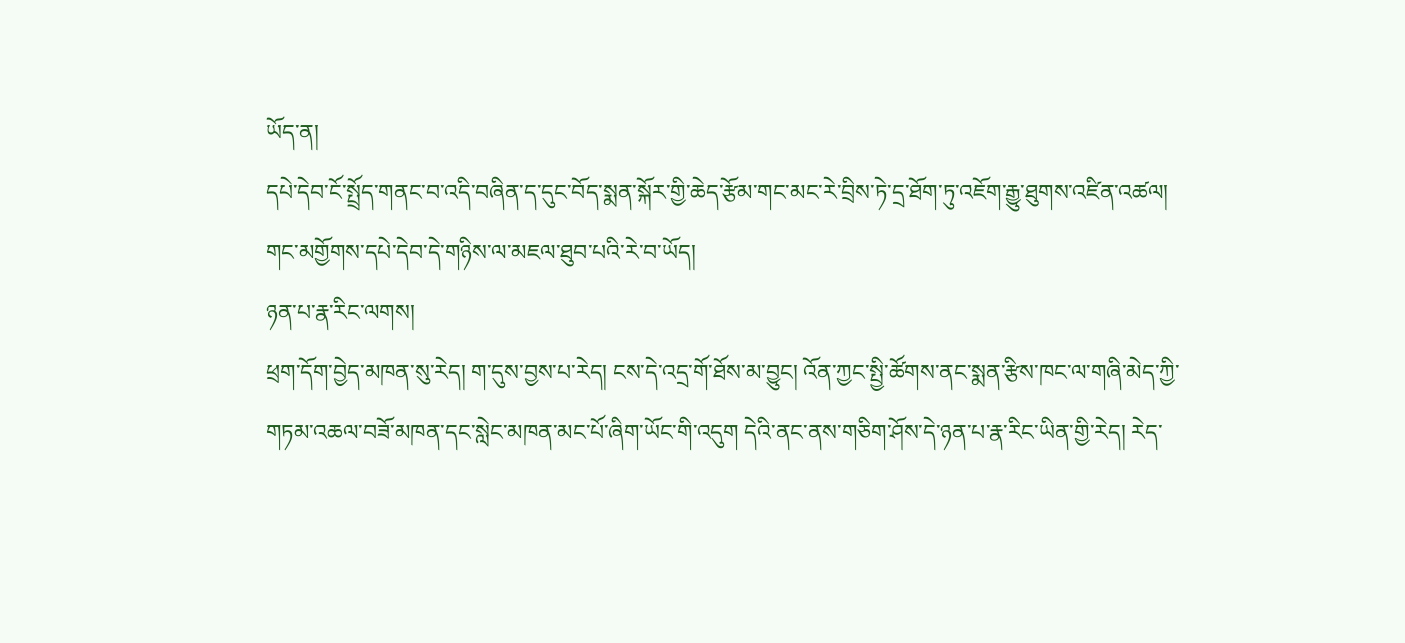ཡོད་ན།
དཔེ་དེབ་ངོ་སྤྲོད་གནང་བ་འདི་བཞིན་ད་དུང་བོད་སྨན་སྐོར་གྱི་ཆེད་རྩོམ་གང་མང་རེ་བྲིས་ཏེ་དྲ་ཐོག་ཏུ་འཇོག་རྒྱུ་ཐུགས་འཛིན་འཚལ།
གང་མགྱོགས་དཔེ་དེབ་དེ་གཉིས་ལ་མཇལ་ཐུབ་པའི་རེ་བ་ཡོད།
ཉན་པ་རྣ་རིང་ལགས།
ཕྲག་དོག་བྱེད་མཁན་སུ་རེད། ག་དུས་བྱས་པ་རེད། ངས་དེ་འདྲ་གོ་ཐོས་མ་བྱུང། འོན་ཀྱང་སྤྱི་ཚོགས་ནང་སྨན་རྩིས་ཁང་ལ་གཞི་མེད་ཀྱི་གཏམ་འཆལ་བཟོ་མཁན་དང་སླེང་མཁན་མང་པོ་ཞིག་ཡོང་གི་འདུག དེའི་ནང་ནས་གཅིག་ཤོས་དེ་ཉན་པ་རྣ་རིང་ཡིན་གྱི་རེད། རེད་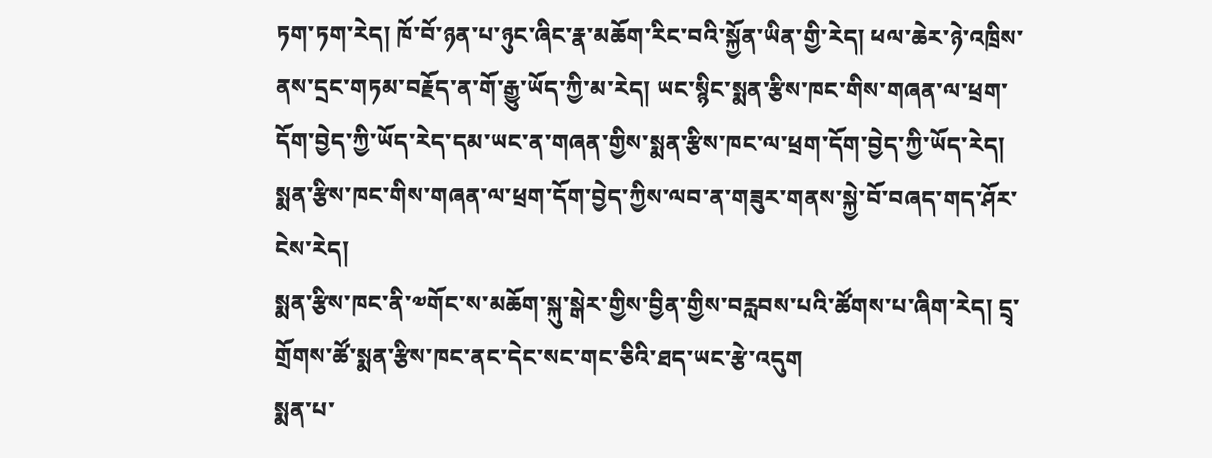ཏག་ཏག་རེད། ཁོ་བོ་ཉན་པ་ཉུང་ཞིང་རྣ་མཆོག་རིང་བའི་སྐྱོན་ཡིན་གྱི་རེད། ཕལ་ཆེར་ཉེ་འཁྲིས་ནས་དྲང་གཏམ་བརྗོད་ན་གོ་རྒྱུ་ཡོད་ཀྱི་མ་རེད། ཡང་སྙིང་སྨན་རྩིས་ཁང་གིས་གཞན་ལ་ཕྲག་དོག་བྱེད་ཀྱི་ཡོད་རེད་དམ་ཡང་ན་གཞན་གྱིས་སྨན་རྩིས་ཁང་ལ་ཕྲག་དོག་བྱེད་ཀྱི་ཡོད་རེད། སྨན་རྩིས་ཁང་གིས་གཞན་ལ་ཕྲག་དོག་བྱེད་ཀྱིས་ལབ་ན་གཟུར་གནས་སྐྱེ་བོ་བཞད་གད་ཤོར་ངེས་རེད།
སྨན་རྩིས་ཁང་ནི་༧གོང་ས་མཆོག་སྐུ་སྒེར་གྱིས་བྱིན་གྱིས་བརླབས་པའི་ཚོགས་པ་ཞིག་རེད། དྲྭ་གྲོགས་ཚོ་སྨན་རྩིས་ཁང་ནང་དེང་སང་གང་ཅིའི་ཐད་ཡང་རྩེ་འདུག
སྨན་པ་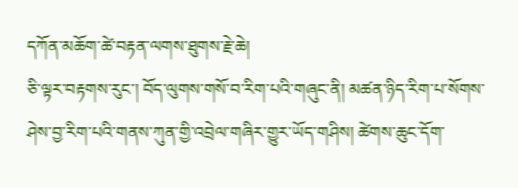དཀོན་མཆོག་ཚེ་བརྟན་ལགས་ཐུགས་རྗེ་ཆེ།
ཅི་ལྟར་བརྟགས་རུང་། བོད་ལུགས་གསོ་བ་རིག་པའི་གཞུང་ནི། མཚན་ཉིད་རིག་པ་སོགས་ཤེས་བྱ་རིག་པའི་གནས་ཀུན་གྱི་འབྲེལ་གཞིར་གྱུར་ཡོད་གཤིས། ཚེགས་ཆུང་དོག་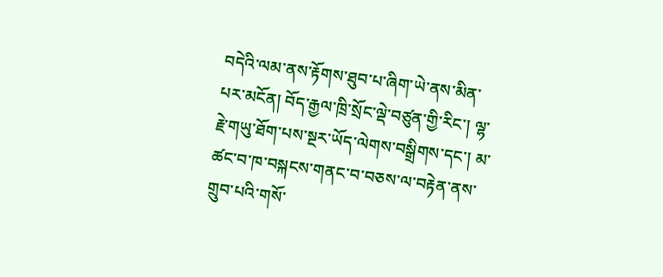བདེའི་ལམ་ནས་རྟོགས་ཐུབ་པ་ཞིག་ཡེ་ནས་མིན་པར་མངོན། བོད་རྒྱལ་ཁྲི་སྲོང་ལྡེ་བཙུན་གྱི་རིང་། ལྷ་རྗེ་གཡུ་ཐོག་པས་སྔར་ཡོད་ལེགས་བསྒྲིགས་དང་། མ་ཚང་བ་ཁ་བསྐངས་གནང་བ་བཅས་ལ་བརྟེན་ནས་གྲུབ་པའི་གསོ་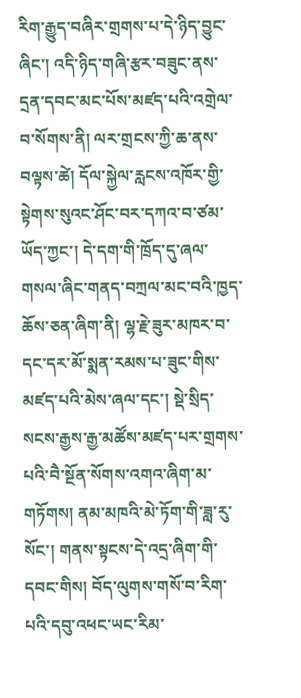རིག་རྒྱུད་བཞིར་གྲགས་པ་དེ་ཉིད་བྱུང་ཞིང་། འདི་ཉིད་གཞི་རྩར་བཟུང་ནས་དྲན་དབང་མང་པོས་མཛད་པའི་འགྲེལ་བ་སོགས་ནི། ལར་གྲངས་ཀྱི་ཆ་ནས་བལྟས་ཚེ། དོལ་སྐྱེལ་རླངས་འཁོར་གྱི་སྟེགས་སུའང་ཤོང་བར་དཀའ་བ་ཙམ་ཡོད་ཀྱང་། དེ་དག་གི་ཁྲོད་དུ་ཞལ་གསལ་ཞིང་གནད་བཀྲལ་མང་བའི་ཁྱད་ཆོས་ཅན་ཞིག་ནི། ལྷ་རྗེ་ཟུར་མཁར་བ་དང་དར་མོ་སྨན་རམས་པ་ཟུང་གིས་མཛད་པའི་མེས་ཞལ་དང་། སྡེ་སྲིད་སངས་རྒྱས་རྒྱ་མཚོས་མཛད་པར་གྲགས་པའི་བཻ་སྔོན་སོགས་འགའ་ཞིག་མ་གཏོགས། ནམ་མཁའི་མེ་ཏོག་གི་ཟླ་རུ་སོང་། གནས་སྟངས་དེ་འདྲ་ཞིག་གི་དབང་གིས། བོད་ལུགས་གསོ་བ་རིག་པའི་དབུ་འཕང་ཡང་རིམ་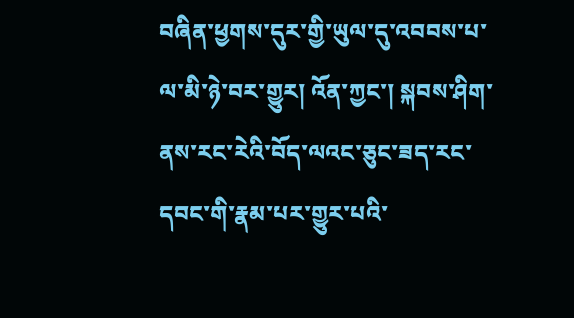བཞིན་ཕྱགས་དུར་གྱི་ཡུལ་དུ་འབབས་པ་ལ་མི་ཉེ་བར་གྱུར། འོན་ཀྱང་། སྐབས་ཤིག་ནས་རང་རེའི་བོད་ལའང་ཅུང་ཟད་རང་དབང་གི་རྣམ་པར་གྱུར་པའི་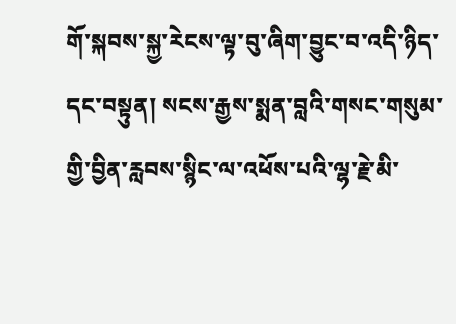གོ་སྐབས་སྐྱ་རེངས་ལྟ་བུ་ཞིག་བྱུང་བ་འདི་ཉིད་དང་བསྟུན། སངས་རྒྱས་སྨན་བླའི་གསང་གསུམ་གྱི་བྱིན་རླབས་སྙིང་ལ་འཕོས་པའི་ལྷ་རྗེ་མི་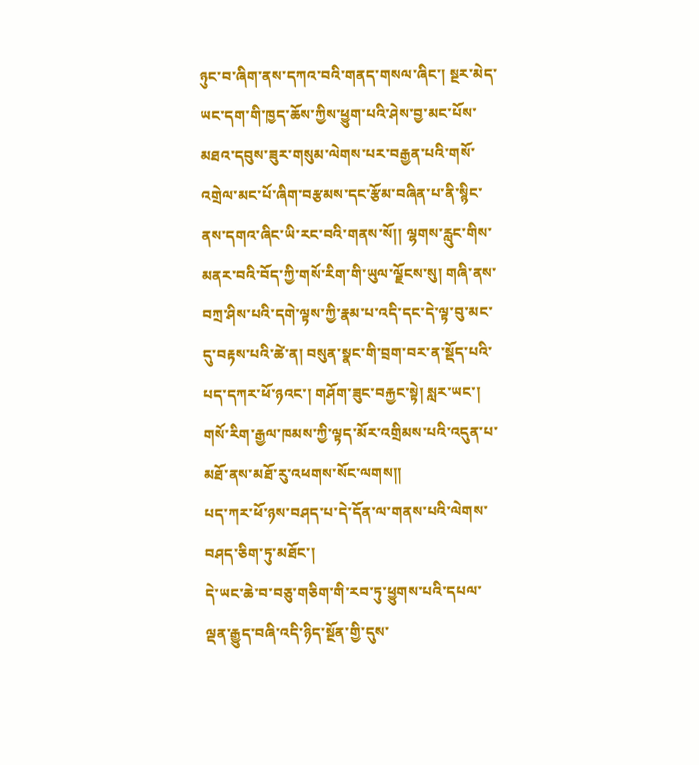ཉུང་བ་ཞིག་ནས་དཀའ་བའི་གནད་གསལ་ཞིང་། སྔར་མེད་ཡང་དག་གི་ཁྱད་ཆོས་ཀྱིས་ཕྱུག་པའི་ཤེས་བྱ་མང་པོས་མཐའ་དབུས་ཟུར་གསུམ་ལེགས་པར་བརྒྱན་པའི་གསོ་འགྲེལ་མང་པོ་ཞིག་བརྩམས་དང་རྩོམ་བཞིན་པ་ནི་སྙིང་ནས་དགའ་ཞིང་ཡི་རང་བའི་གནས་སོ།། ལྷགས་རླུང་གིས་མནར་བའི་བོད་ཀྱི་གསོ་རིག་གི་ཡུལ་ལྗོངས་སུ། གཞི་ནས་བཀྲ་ཤིས་པའི་དགེ་ལྟས་ཀྱི་རྣམ་པ་འདི་དང་དེ་ལྟ་བུ་མང་དུ་བརྟས་པའི་ཚེ་ན། བསུན་སྣང་གི་བྲག་བར་ན་སྡོད་པའི་པད་དཀར་ཕོ་ཉའང་། གཤོག་ཟུང་བརྐྱང་སྟེ། སླར་ཡང་། གསོ་རིག་རྒྱལ་ཁམས་ཀྱི་ལྟད་མོར་འགྲིམས་པའི་འདུན་པ་མཐོ་ནས་མཐོ་རུ་འཕགས་སོང་ལགས།།
པད་ཀར་ཕོ་ཉས་བཤད་པ་དེ་དོན་ལ་གནས་པའི་ལེགས་བཤད་ཅིག་ཏུ་མཐོང་།
དེ་ཡང་ཆེ་བ་བཅུ་གཅིག་གི་རབ་ཏུ་ཕྱུགས་པའི་དཔལ་ལྡན་རྒྱུད་བཞི་འདི་ཉིད་སྔོན་གྱི་དུས་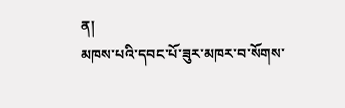ན།
མཁས་པའི་དབང་པོ་ཟུར་མཁར་བ་སོགས་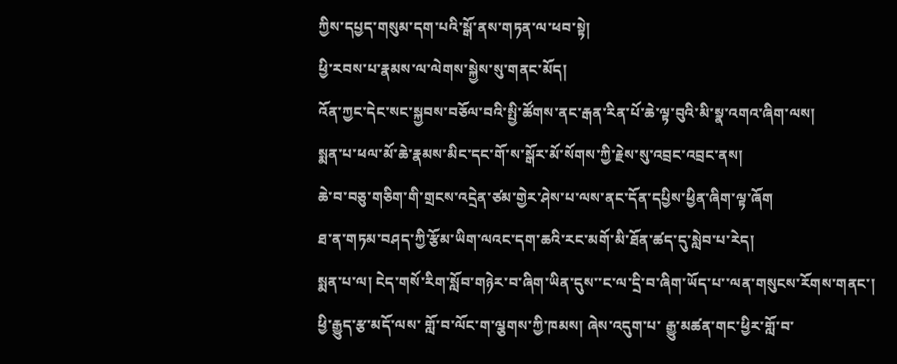ཀྱིས་དཔྱད་གསུམ་དག་པའི་སྒོ་ནས་གཏན་ལ་ཕབ་སྟེ།
ཕྱི་རབས་པ་རྣམས་ལ་ལེགས་སྐྱེས་སུ་གནང་མོད།
འོན་ཀྱང་དེང་སང་སྐྱབས་བཅོལ་བའི་སྤྱི་ཚོགས་ནང་རྒན་རིན་པོ་ཆེ་ལྟ་བུའི་མི་སྣ་འགའ་ཞིག་ལས།
སྨན་པ་ཕལ་མོ་ཆེ་རྣམས་མིང་དང་གོ་ས་སྒོར་མོ་སོགས་ཀྱི་རྗེས་སུ་འབྲང་འབྲང་ནས།
ཆེ་བ་བཅུ་གཅིག་གི་གྲངས་འདྲེན་ཙམ་གྱེར་ཤེས་པ་ལས་ནང་དོན་དཔྱིས་ཕྱིན་ཞིག་ལྟ་ཞོག
ཐ་ན་གཏམ་བཤད་ཀྱི་རྩོམ་ཡིག་ལའང་དག་ཆའི་རང་མགོ་མི་ཐོན་ཚད་དུ་སླེབ་པ་རེད།
སྨན་པ་ལ། ངེད་གསོ་རིག་སློབ་གཉེར་བ་ཞིག་ཡིན་དུས་་ང་ལ་དྲི་བ་ཞིག་ཡོད་པ་་ལན་གསུངས་རོགས་གནང་།
ཕྱི་རྒྱུད་རྩ་མདོ་ལས་ གློ་བ་ལོང་ག་ལྕགས་ཀྱི་ཁམས། ཞེས་འདུག་པ་ རྒྱུ་མཚན་གང་ཕྱིར་གློ་བ་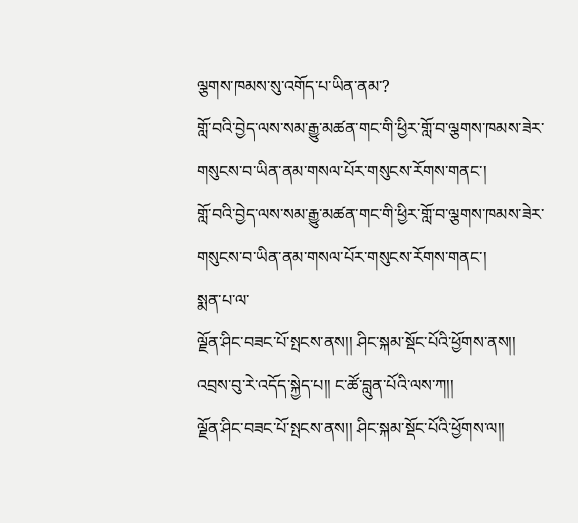ལྕགས་ཁམས་སུ་འགོད་པ་ཡིན་ནམ་?
གློ་བའི་བྱེད་ལས་སམ་རྒྱུ་མཚན་གང་གི་ཕྱིར་གློ་བ་ལྕགས་ཁམས་ཟེར་གསུངས་བ་ཡིན་ནམ་གསལ་པོར་གསུངས་རོགས་གནང་།
གློ་བའི་བྱེད་ལས་སམ་རྒྱུ་མཚན་གང་གི་ཕྱིར་གློ་བ་ལྕགས་ཁམས་ཟེར་གསུངས་བ་ཡིན་ནམ་གསལ་པོར་གསུངས་རོགས་གནང་།
སྨན་པ་ལ་
ལྗོན་ཤིང་བཟང་པོ་སྤངས་ནས།། ཤིང་སྐམ་སྡོང་པོའི་ཕྱོགས་ནས།།
འབྲས་བུ་རེ་འདོད་སྐྱེད་པ།། ང་ཚོ་བླུན་པོའི་ལས་ཀ།།
ལྗོན་ཤིང་བཟང་པོ་སྤངས་ནས།། ཤིང་སྐམ་སྡོང་པོའི་ཕྱོགས་ལ།།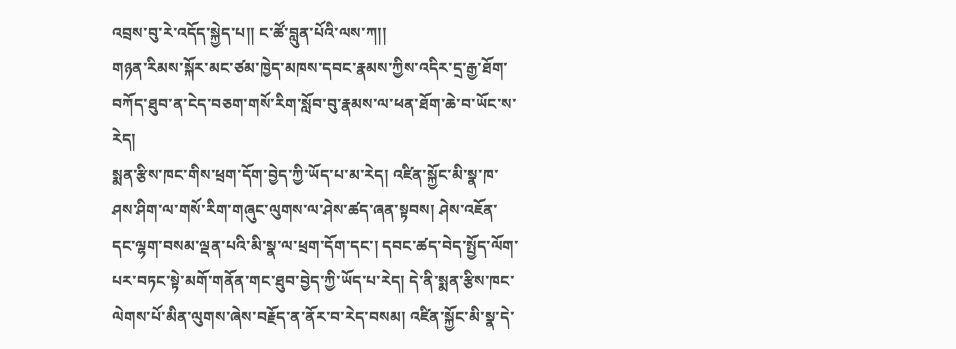འབྲས་བུ་རེ་འདོད་སྐྱེད་པ།། ང་ཚོ་བླུན་པོའི་ལས་ཀ།།
གཉན་རིམས་སྐོར་མང་ཙམ་ཁྱེད་མཁས་དབང་རྣམས་ཀྱིས་འདིར་དྲ་རྒྱ་ཐོག་བཀོད་ཐུབ་ན་ངེད་བཅག་གསོ་རིག་སློབ་བུ་རྣམས་ལ་ཕན་ཐོག་ཆེ་བ་ཡོང་ས་རེད།
སྨན་རྩིས་ཁང་གིས་ཕྲག་དོག་བྱེད་ཀྱི་ཡོད་པ་མ་རེད། འཛིན་སྐྱོང་མི་སྣ་ཁ་ཤས་ཤིག་ལ་གསོ་རིག་གཞུང་ལུགས་ལ་ཤེས་ཚད་ཞན་སྟབས། ཤེས་འཇོན་དང་ལྷག་བསམ་ལྡན་པའི་མི་སྣ་ལ་ཕྲག་དོག་དང་། དབང་ཚད་བེད་སྤྱོད་ལོག་པར་བཏང་སྟེ་མགོ་གནོན་གང་ཐུབ་བྱེད་ཀྱི་ཡོད་པ་རེད། དེ་ནི་སྨན་རྩིས་ཁང་ལེགས་པོ་མིན་ལུགས་ཞེས་བརྗོད་ན་ནོར་བ་རེད་བསམ། འཛིན་སྐྱོང་མི་སྣ་དེ་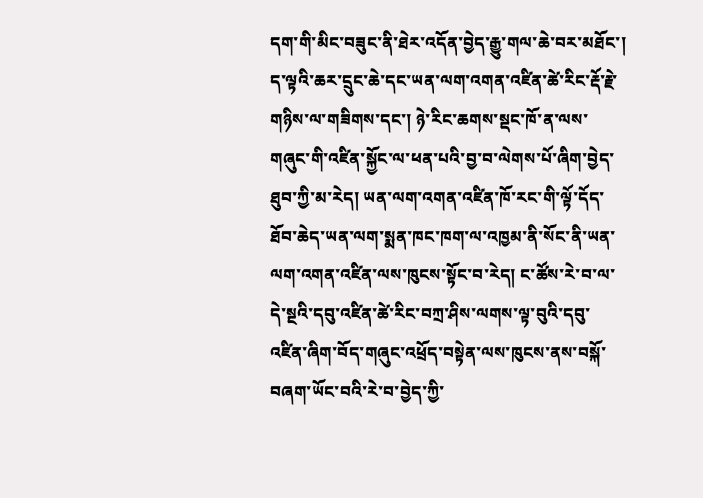དག་གི་མིང་བཟུང་ནི་ཐེར་འདོན་བྱེད་རྒྱུ་གལ་ཆེ་བར་མཐོང་། ད་ལྟའི་ཆར་དྲུང་ཆེ་དང་ཡན་ལག་འགན་འཛིན་ཚེ་རིང་རྡོ་རྗེ་གཉིས་ལ་གཟིགས་དང་། ཉེ་རིང་ཆགས་སྡང་ཁོ་ན་ལས་གཞུང་གི་འཛིན་སྐྱོང་ལ་ཕན་པའི་བྱ་བ་ལེགས་པོ་ཞིག་བྱེད་ཐུབ་ཀྱི་མ་རེད། ཡན་ལག་འགན་འཛིན་ཁོ་རང་གི་ལྟོ་དོད་ཐོབ་ཆེད་ཡན་ལག་སྨན་ཁང་ཁག་ལ་འཁྱམ་ནི་སོང་ནི་ཡན་ལག་འགན་འཛིན་ལས་ཁུངས་སྟོང་བ་རེད། ང་ཚོས་རེ་བ་ལ་དེ་སྔའི་དབུ་འཛིན་ཚེ་རིང་བཀྲ་ཤིས་ལགས་ལྟ་བུའི་དབུ་འཛིན་ཞིག་བོད་གཞུང་འཕྲོད་བསྟེན་ལས་ཁུངས་ནས་བསྐོ་བཞག་ཡོང་བའི་རེ་བ་བྱེད་ཀྱི་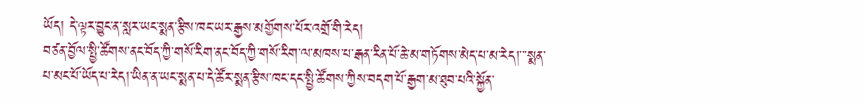ཡོད། དེ་ལྟར་བྱུང་ན་སླར་ཡང་སྨན་རྩིས་ཁང་ཡར་རྒྱས་མགྱོགས་པོར་འགྲོ་གི་རེད།
བཙན་བྱོལ་སྤྱི་ཚོགས་ནང་བོད་ཀྱི་གསོ་རིག་ནང་བོད་ཀྱི་གསོ་རིག་ལ་མཁས་པ་རྒན་རིན་པོ་ཆེ་མ་གཏོགས་མེད་པ་མ་རེད།་་་སྨན་པ་མང་པོ་ཡོད་པ་རེད།་ཡིན་ན་ཡང་སྨན་པ་དེ་ཚོར་སྨན་རྩིས་ཁང་དང་སྤྱི་ཚོགས་ཀྱིས་བདག་པོ་རྒྱག་མ་ཐུབ་པའི་སྐྱོན་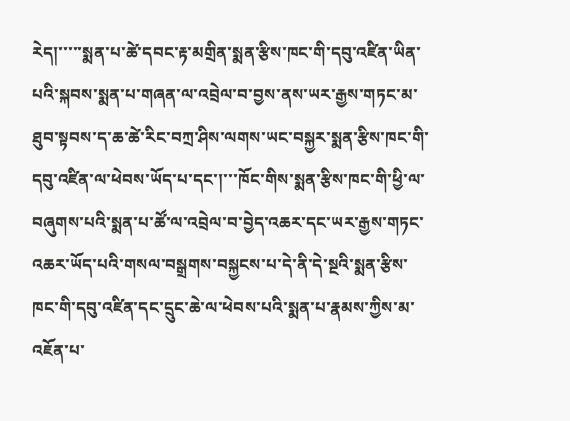རེད།་་་་་སྨན་པ་ཚེ་དབང་རྟ་མགྲིན་སྨན་རྩིས་ཁང་གི་དབུ་འཛིན་ཡིན་པའི་སྐབས་སྨན་པ་གཞན་ལ་འབྲེལ་བ་བྱས་ནས་ཡར་རྒྱས་གཏང་མ་ཐུབ་སྟབས་ད་ཆ་ཚེ་རིང་བཀྲ་ཤིས་ལགས་ཡང་བསྐྱར་སྨན་རྩིས་ཁང་གི་དབུ་འཛིན་ལ་ཕེབས་ཡོད་པ་དང་།་་་ཁོང་གིས་སྨན་རྩིས་ཁང་གི་ཕྱི་ལ་བཞུགས་པའི་སྨན་པ་ཚོ་ལ་འབྲེལ་བ་བྱེད་འཆར་དང་ཡར་རྒྱས་གཏང་འཆར་ཡོད་པའི་གསལ་བསྒྲགས་བསྐྱངས་པ་དེ་ནི་དེ་སྔའི་སྨན་རྩིས་ཁང་གི་དབུ་འཛིན་དང་དྲུང་ཆེ་ལ་ཕེབས་པའི་སྨན་པ་རྣམས་ཀྱིས་མ་འཇོན་པ་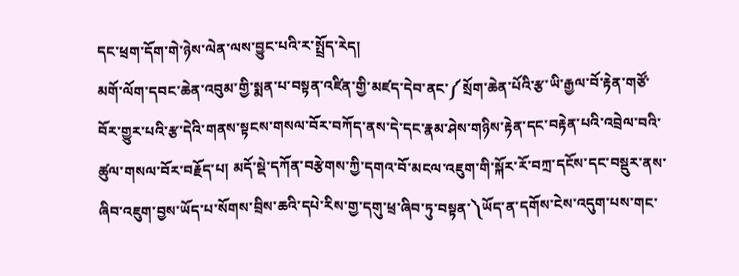དང་ཕྲག་དོག་གེ་ཉེས་ལེན་ལས་བྱུང་པའི་ར་སྤྲོད་རེད།
མགོ་ལོག་དབང་ཆེན་འབུམ་གྱི་སྨན་པ་བསྟན་འཛིན་གྱི་མཛད་དེབ་ནང་༼སྲོག་ཆེན་པོའི་རྩ་ཡི་རྒྱལ་བོ་རྟེན་གཙོ་བོར་གྱུར་པའི་རྩ་དེའི་གནས་སྟངས་གསལ་བོར་བཀོད་ནས་དེ་དང་རྣམ་ཤེས་གཉིས་རྟེན་དང་བརྟེན་པའི་འབྲེལ་བའི་ཚུལ་གསལ་བོར་བརྗོད་པ། མདོ་སྡེ་དཀོན་བརྩེགས་ཀྱི་དགའ་བོ་མངལ་འཇུག་གི་སྐོར་རོ་བཀྲ་དངོས་དང་བསྡུར་ནས་ཞིབ་འཇུག་བྱས་ཡོད་པ་སོགས་བྲིས་ཆའི་དཔེ་རིས་གྱ་དགུ་ཕྲ་ཞིབ་ཏུ་བསྟན་༽ཡོད་ན་དགོས་ངེས་འདུག་པས་གང་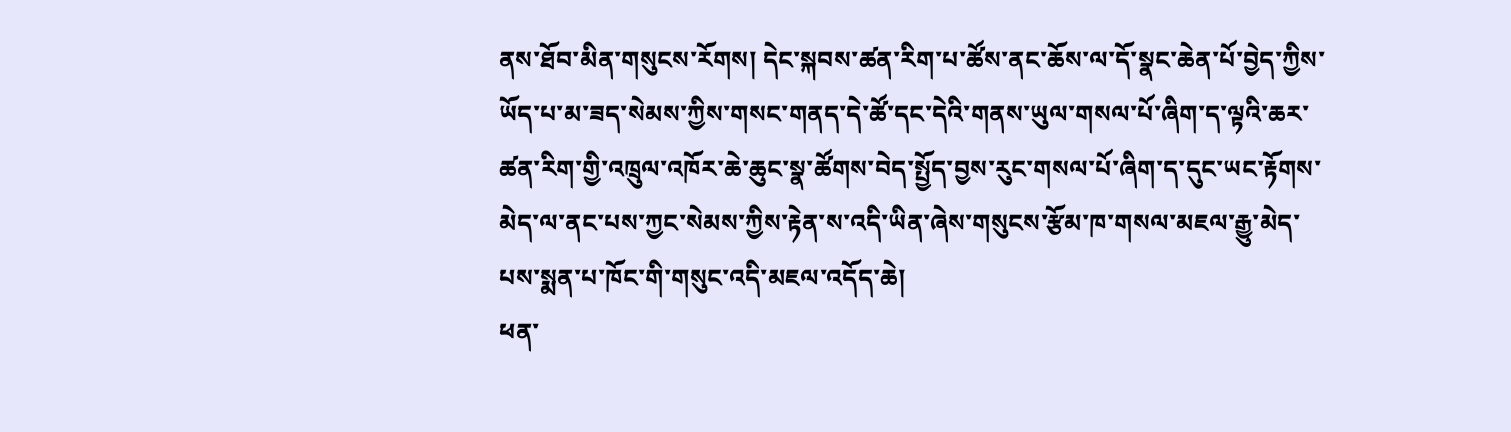ནས་ཐོབ་མིན་གསུངས་རོགས། དེང་སྐབས་ཚན་རིག་པ་ཚོས་ནང་ཆོས་ལ་དོ་སྣང་ཆེན་པོ་བྱེད་ཀྱིས་ཡོད་པ་མ་ཟད་སེམས་ཀྱིས་གསང་གནད་དེ་ཚོ་དང་དེའི་གནས་ཡུལ་གསལ་པོ་ཞིག་ད་ལྟའི་ཆར་ཚན་རིག་གྱི་འཁྲུལ་འཁོར་ཆེ་ཆུང་སྣ་ཚོགས་བེད་སྤྱོད་བྱས་རུང་གསལ་པོ་ཞིག་ད་དུང་ཡང་རྟོགས་མེད་ལ་ནང་པས་ཀྱང་སེམས་ཀྱིས་རྟེན་ས་འདི་ཡིན་ཞེས་གསུངས་རྩོམ་ཁ་གསལ་མཇལ་རྒྱུ་མེད་པས་སྨན་པ་ཁོང་གི་གསུང་འདི་མཇལ་འདོད་ཆེ།
ཕན་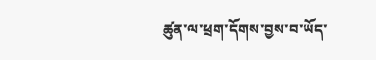ཚུན་ལ་ཕྲག་དོགས་བྱས་བ་ཡོད་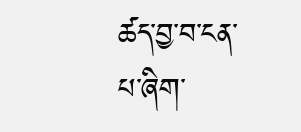ཚད་བྱ་བ་ངན་པ་ཞིག་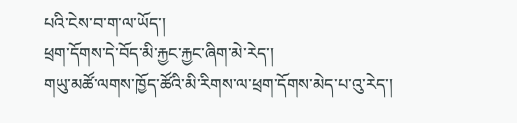པའི་ངེས་བ་ག་ལ་ཡོད་།
ཕྲག་དོགས་དེ་བོད་མི་རྐྱང་རྐྱང་ཞིག་མེ་རེད་།
གཡུ་མཚོ་ལགས་ཁྱོད་ཚོའི་མི་རིགས་ལ་ཕྲག་དོགས་མེད་པ་འུ་རེད་།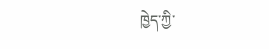ཁྱེད་ཀྱི་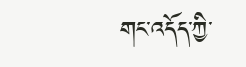གང་འདོད་ཀྱི་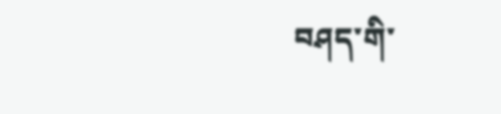བཤད་གི་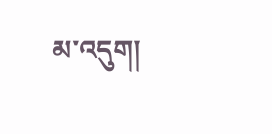མ་འདུག།